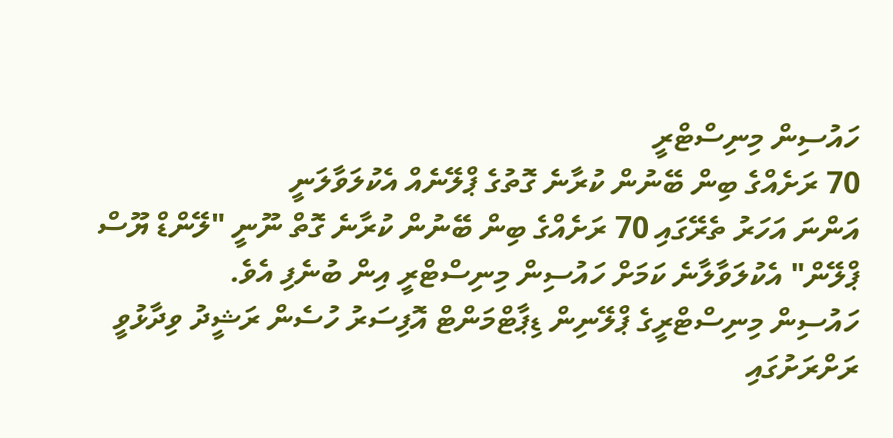ހައުސިން މިނިސްޓްރީ
70 ރަށެއްގެ ބިން ބޭނުން ކުރާނެ ގޮތުގެ ޕްލޭނެއް އެކުލަވާލަނީ
އަންނަ އަހަރު ތެރޭގައި 70 ރަށެއްގެ ބިން ބޭނުން ކުރާނެ ގޮތް ނޫނީ "ލޭންޑް ޔޫސް ޕްލޭން" އެކުލަވާލާނެ ކަމަށް ހައުސިން މިނިސްޓްރީ އިން ބުނެފި އެވެ.
ހައުސިން މިނިސްޓްރީގެ ޕްލޭނިން ޑިޕާޓްމަންޓް އޮފިސަރު ހުސެން ރަޝީދު ވިދާޅުވީ ރަށްރަށުގައި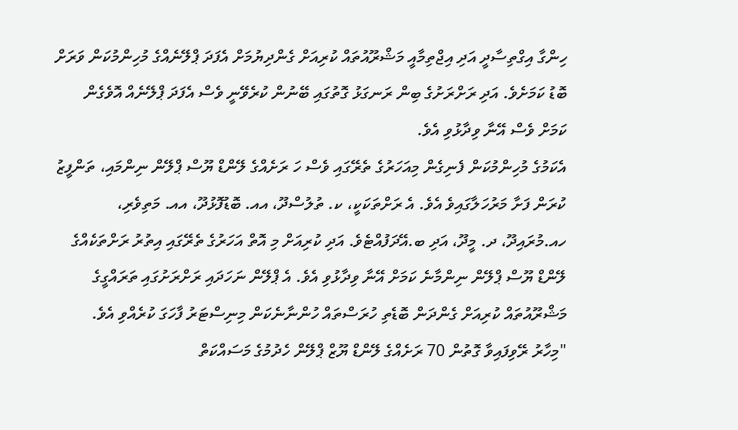ހިންގާ އިގްތިސާދީ އަދި އިޖްތިމާއީ މަޝްރޫއުތައް ކުރިއަށް ގެންދިޔުމަށް އެފަދަ ޕްލޭނެއްގެ މުހިންމުކަން ވަރަށް ބޮޑު ކަމަށެވެ. އަދި ރަށްރަށުގެ ބިން ރަނގަޅު ގޮތުގައި ބޭނުން ކުރެވޭނީ ވެސް އެފަދަ ޕްލޭނެއް އޮވެގެން ކަމަށް ވެސް އޭނާ ވިދާޅުވި އެވެ.
އެކަމުގެ މުހިންމުކަން ފެނިގެން މިއަހަރުގެ ތެރޭގައި ވެސް ހަ ރަށެއްގެ ލޭންޑް ޔޫސް ޕްލޭން ނިންމައި، ތަންފީޒު ކުރަން ފަށާ މަރުހަލާގައިވެ އެވެ. އެ ރަށްތަކަކީ، ކ. ތުލުސްދޫ، އއ. ބޮޑުފޮޅުދޫ، އއ. މަތިވެރި، ހއ.މުރައިދޫ، ދ. މީދޫ، އަދި ބ.އޭދަފުއްޓެވެ. އަދި ކުރިއަށް މި އޮތް އަހަރުގެ ތެރޭގައި އިތުރު ރަށްތަކެއްގެ ލޭންޑް ޔޫސް ޕްލޭން ނިންމާނެ ކަމަށް އޭނާ ވިދާޅުވި އެވެ. އެ ޕްލޭން ނަހަދައި ރަށްރަށުގައި ތަރައްގީގެ މަޝްރޫއުތައް ކުރިއަށް ގެންދަން ބޮޑެތި ހުރަސްތައް ހުންނާނެކަން މިނިސްޓަރު ފާހަގަ ކުރެއްވި އެވެ.
"މިހާރު ރޭވިފައިވާ ގޮތުން 70 ރަށެއްގެ ލޭންޑް ޔޫޒް ޕްލޭން ހެދުމުގެ މަސައްކަތް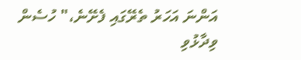އަންނަ އަހަރު ތެރޭގައި ފެށޭނެ،" ހުސެން ވިދާޅުވި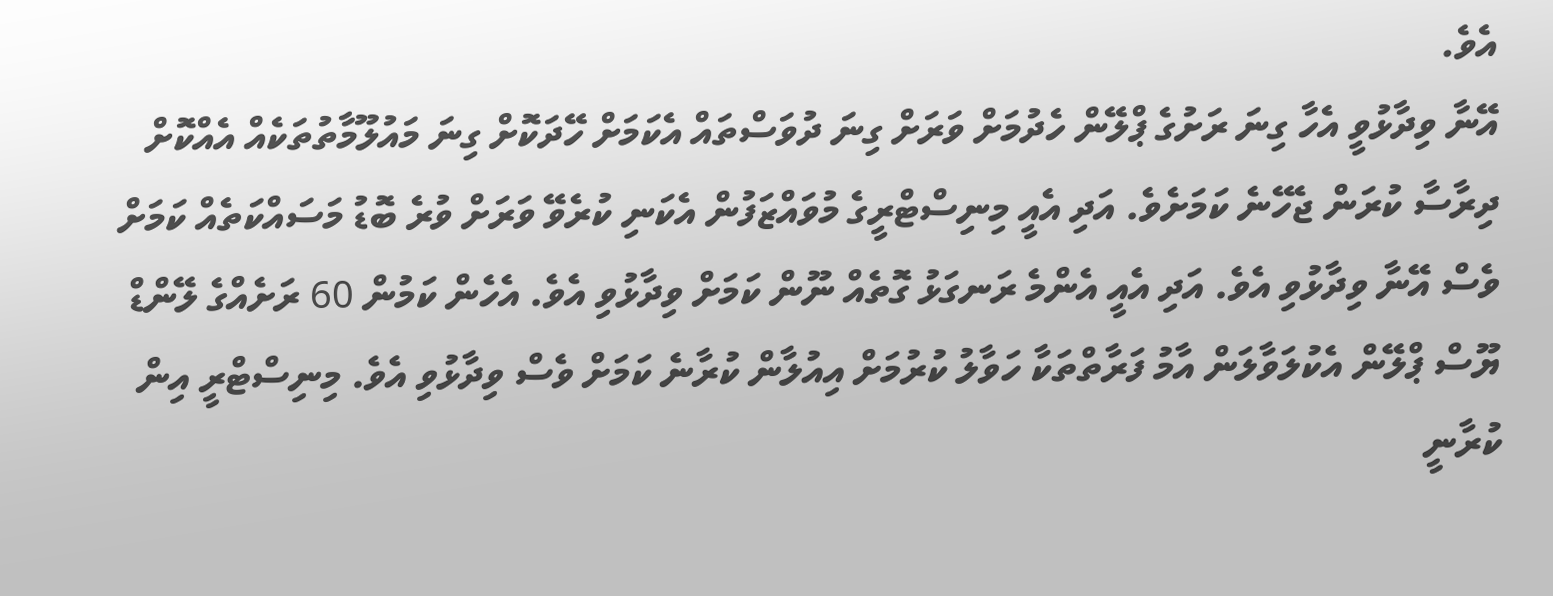އެވެ.
އޭނާ ވިދާޅުވީ އެހާ ގިނަ ރަށުގެ ޕްލޭން ހެދުމަށް ވަރަށް ގިނަ ދުވަސްތައް އެކަމަށް ހޭދަކޮށް ގިނަ މައުލޫމާތުތަކެއް އެއްކޮށް ދިރާސާ ކުރަން ޖެހޭނެ ކަމަށެވެ. އަދި އެއީ މިނިސްޓްރީގެ މުވައްޒަފުން އެކަނި ކުރެވޭ ވަރަށް ވުރެ ބޮޑު މަސައްކަތެއް ކަމަށް ވެސް އޭނާ ވިދާޅުވި އެވެ. އަދި އެއީ އެންމެ ރަނގަޅު ގޮތެއް ނޫން ކަމަށް ވިދާޅުވި އެވެ. އެހެން ކަމުން 60 ރަށެއްގެ ލޭންޑް ޔޫސް ޕްލޭން އެކުލަވާލަން އާމު ފަރާތްތަކާ ހަވާލު ކުރުމަށް އިއުލާން ކުރާނެ ކަމަށް ވެސް ވިދާޅުވި އެވެ. މިނިސްޓްރީ އިން ކުރާނީ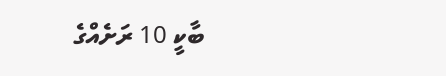ބާކީ 10 ރަށެއްގެ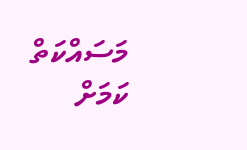މަސައްކަތް ކަމަށް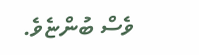ވެސް ބުންޏެވެ.